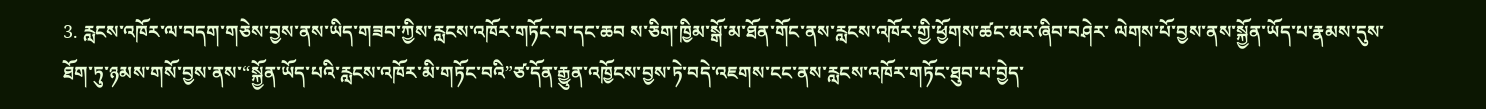3. རླངས་འཁོར་ལ་བདག་གཅེས་བྱས་ནས་ཡིད་གཟབ་ཀྱིས་རླངས་འཁོར་གཏོང་བ་དང་ཆབ ས་ཅིག་ཁྱིམ་སྒོ་མ་ཐོན་གོང་ནས་རླངས་འཁོར་གྱི་ཕྱོགས་ཚང་མར་ཞིབ་བཤེར་ ལེགས་པོ་བྱས་ནས་སྐྱོན་ཡོད་པ་རྣམས་དུས་ཐོག་ཏུ་ཉམས་གསོ་བྱས་ནས་“སྐྱོན་ཡོད་པའི་རླངས་འཁོར་མི་གཏོང་བའི”ཙ་དོན་རྒྱུན་འཁྱོངས་བྱས་ཏེ་བདེ་འཇགས་ངང་ནས་རླངས་འཁོར་གཏོང་ཐུབ་པ་བྱེད་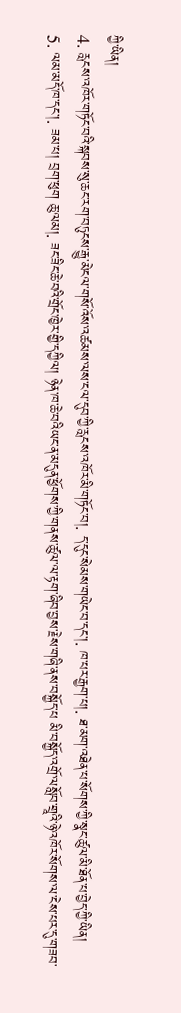ཀྱི་ཡིན།
4. རླངས་འཁོར་གཏོང་བའི་སྐབས་སུ་ཆང་རག་བཏུངས་རྒྱུ་མེངལ་གསོ་འོས་འཚམས་ལས་ངལ་དུབ་ཀྱི་རླངས་འཁོར་མི་གཏོང་བ།. ད་དུང་སེམས་གཡེང་བ་དང་།. ཁ་པར་རྒྱག་པ།. ཐ་མག་འཐེན་པ་སོགས་ཀྱི་སྣང་ཚུལ་མི་ཐོན་པ་བྱེད་ཀྱི་ཡིན།
5. ལམ་མདོ་ཁ་དང་།. ཟམ་པ། བྲག་ཕུག ཆུ་ལམ།. ཟང་ཟིང་ཆེ་བའི་གྲོང་ཁྱེར་གྱི་དཀྱིལ། ཉེན་ཁ་ཆེ་བའིཡང་ན་མདུན་ཕྱོགས་ཀྱི་གནས་ཚུལ་ལ་རྟག་ཞིབ་བྱས་རྗེས་གཞི་ནས་བསྐྱོད་པ མི་བསྐྱོད་འགྲོ་ལསློབ་གྲཱའི་ཉེ་འཁོར་སོགས་ལ་ངེས་པར་དུ་གཟབ་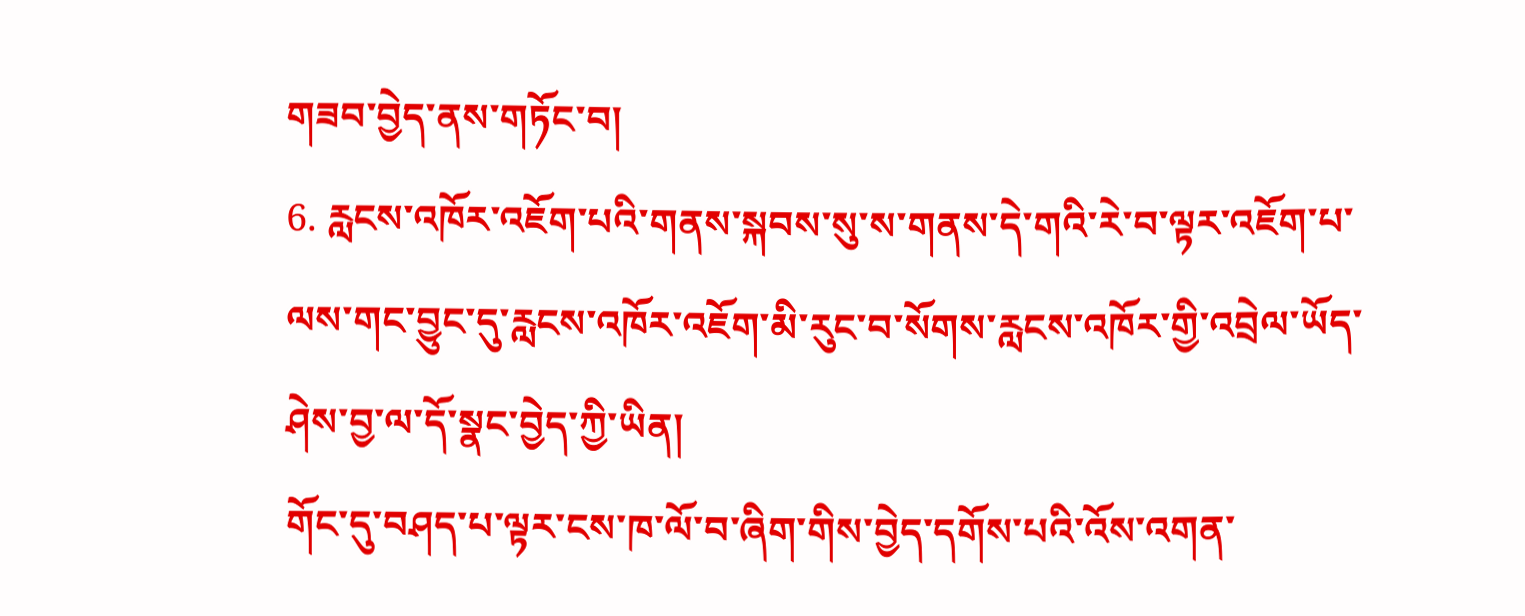གཟབ་བྱེད་ནས་གཏོང་བ།
6. རླངས་འཁོར་འཇོག་པའི་གནས་སྐབས་སུ་ས་གནས་དེ་གའི་རེ་བ་ལྟར་འཇོག་པ་ལས་གང་བྱུང་དུ་རླངས་འཁོར་འཇོག་མི་རུང་བ་སོགས་རླངས་འཁོར་གྱི་འབྲེལ་ཡོད་ཤེས་བྱ་ལ་དོ་སྣང་བྱེད་ཀྱི་ཡིན།
གོང་དུ་བཤད་པ་ལྟར་ངས་ཁ་ལོ་བ་ཞིག་གིས་བྱེད་དགོས་པའི་འོས་འགན་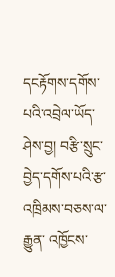དངརྟོགས་དགོས་པའི་འབྲེལ་ཡོད་ཤེས་བྱ། བརྩི་སྲུང་བྱེད་དགོས་པའི་རྩ་འཁྲིམས་བཅས་ལ་རྒྱུན་ འཁྱོངས་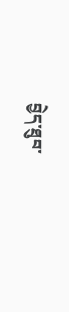བྱེད་ཐུབ་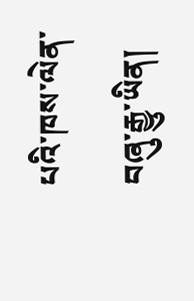པའི་ཁས་ལེན་བཞུ་རྒྱུ་ཡིན།